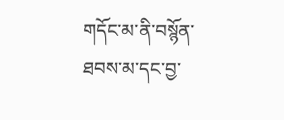གདོང་མ་ནི་བསྙོན་ཐབས་མ་དང་བྱ་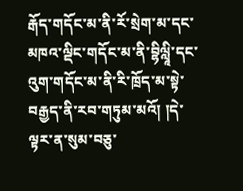རྒོད་གདོང་མ་ནི་རོ་སྲེག་མ་དང་མཁའ་ལྡིང་གདོང་མ་ནི་བྷིལླཱི་དང་འུག་གདོང་མ་ནི་རི་ཁྲོད་མ་སྟེ་བརྒྱད་ནི་རབ་གཏུམ་མའོ། །དེ་ལྟར་ན་སུམ་བཅུ་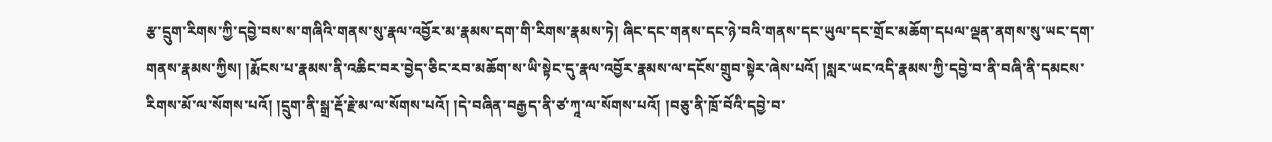རྩ་དྲུག་རིགས་ཀྱི་དབྱེ་བས་ས་གཞིའི་གནས་སུ་རྣལ་འབྱོར་མ་རྣམས་དག་གི་རིགས་རྣམས་ཏེ། ཞིང་དང་གནས་དང་ཉེ་བའི་གནས་དང་ཡུལ་དང་གྲོང་མཆོག་དཔལ་ལྡན་ནགས་སུ་ཡང་དག་གནས་རྣམས་ཀྱིས། །རྨོངས་པ་རྣམས་ནི་འཆིང་བར་བྱེད་ཅིང་རབ་མཆོག་ས་ཡི་སྟེང་དུ་རྣལ་འབྱོར་རྣམས་ལ་དངོས་གྲུབ་སྟེར་ཞེས་པའོ། །སླར་ཡང་འདི་རྣམས་ཀྱི་དབྱེ་བ་ནི་བཞི་ནི་དམངས་རིགས་མོ་ལ་སོགས་པའོ། །དྲུག་ནི་སྒྲ་རྡོ་རྗེ་མ་ལ་སོགས་པའོ། །དེ་བཞིན་བརྒྱད་ནི་ཙ་ཀཱ་ལ་སོགས་པའོ། །བཅུ་ནི་ཁྲོ་བོའི་དབྱེ་བ་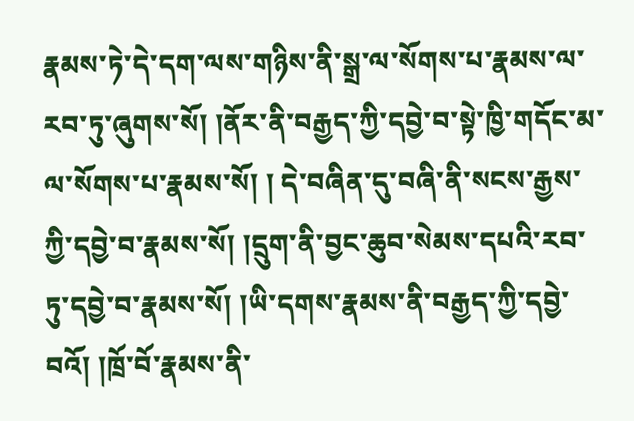རྣམས་ཏེ་དེ་དག་ལས་གཉིས་ནི་སྒྲ་ལ་སོགས་པ་རྣམས་ལ་རབ་ཏུ་ཞུགས་སོ། །ནོར་ནི་བརྒྱད་ཀྱི་དབྱེ་བ་སྟེ་ཁྱི་གདོང་མ་ལ་སོགས་པ་རྣམས་སོ། ། དེ་བཞིན་དུ་བཞི་ནི་སངས་རྒྱས་ཀྱི་དབྱེ་བ་རྣམས་སོ། །དྲུག་ནི་བྱང་ཆུབ་སེམས་དཔའི་རབ་ཏུ་དབྱེ་བ་རྣམས་སོ། །ཡི་དགས་རྣམས་ནི་བརྒྱད་ཀྱི་དབྱེ་བའོ། །ཁྲོ་བོ་རྣམས་ནི་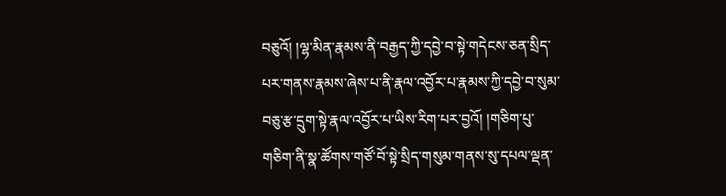བཅུའོ། །ལྷ་མིན་རྣམས་ནི་བརྒྱད་ཀྱི་དབྱེ་བ་སྟེ་གདེངས་ཅན་སྲིད་པར་གནས་རྣམས་ཞེས་པ་ནི་རྣལ་འབྱོར་པ་རྣམས་ཀྱི་དབྱེ་བ་སུམ་བཅུ་རྩ་དྲུག་སྟེ་རྣལ་འབྱོར་པ་ཡིས་རིག་པར་བྱའོ། །གཅིག་པུ་གཅིག་ནི་སྣ་ཚོགས་གཙོ་བོ་སྟེ་སྲིད་གསུམ་གནས་སུ་དཔལ་ལྡན་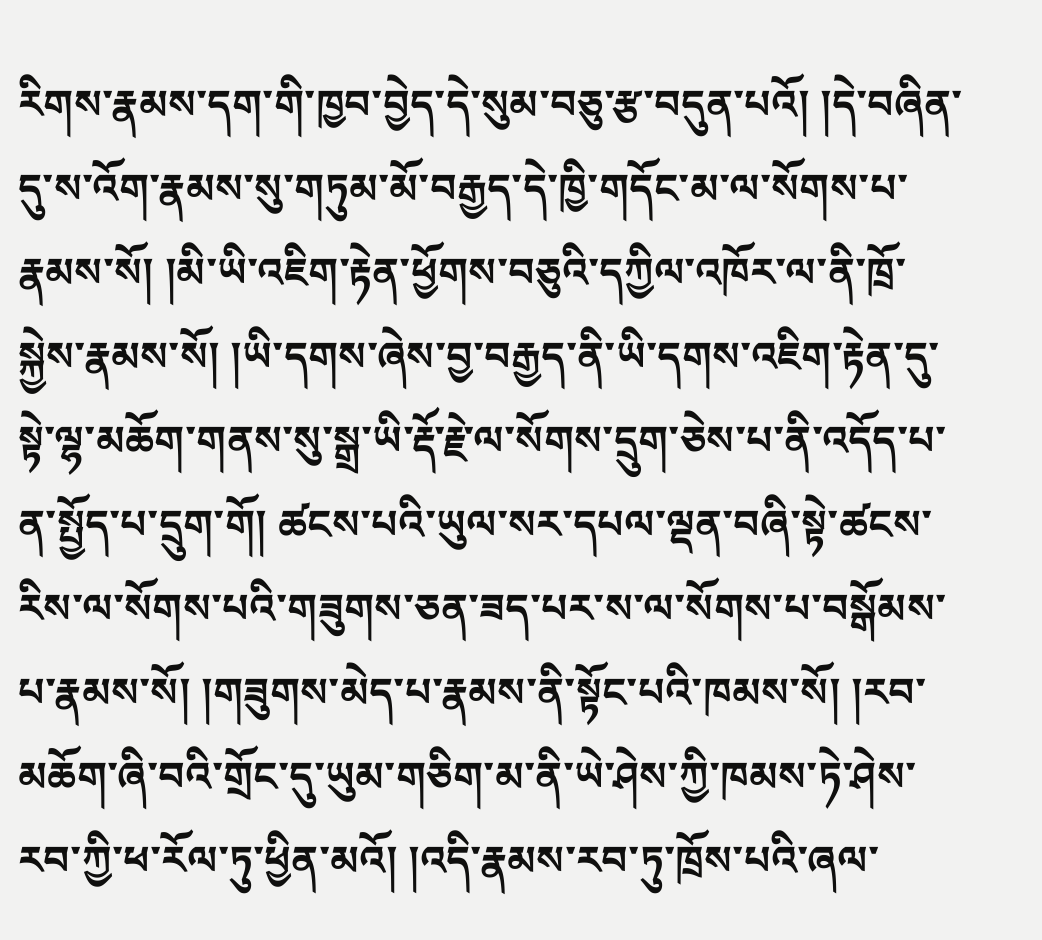རིགས་རྣམས་དག་གི་ཁྱབ་བྱེད་དེ་སུམ་བཅུ་རྩ་བདུན་པའོ། །དེ་བཞིན་དུ་ས་འོག་རྣམས་སུ་གཏུམ་མོ་བརྒྱད་དེ་ཁྱི་གདོང་མ་ལ་སོགས་པ་རྣམས་སོ། །མི་ཡི་འཇིག་རྟེན་ཕྱོགས་བཅུའི་དཀྱིལ་འཁོར་ལ་ནི་ཁྲོ་སྐྱེས་རྣམས་སོ། །ཡི་དགས་ཞེས་བྱ་བརྒྱད་ནི་ཡི་དགས་འཇིག་རྟེན་དུ་སྟེ་ལྷ་མཆོག་གནས་སུ་སྒྲ་ཡི་རྡོ་རྗེ་ལ་སོགས་དྲུག་ཅེས་པ་ནི་འདོད་པ་ན་སྤྱོད་པ་དྲུག་གོ། ཚངས་པའི་ཡུལ་སར་དཔལ་ལྡན་བཞི་སྟེ་ཚངས་རིས་ལ་སོགས་པའི་གཟུགས་ཅན་ཟད་པར་ས་ལ་སོགས་པ་བསྒོམས་པ་རྣམས་སོ། །གཟུགས་མེད་པ་རྣམས་ནི་སྟོང་པའི་ཁམས་སོ། །རབ་མཆོག་ཞི་བའི་གྲོང་དུ་ཡུམ་གཅིག་མ་ནི་ཡེ་ཤེས་ཀྱི་ཁམས་ཏེ་ཤེས་རབ་ཀྱི་ཕ་རོལ་ཏུ་ཕྱིན་མའོ། །འདི་རྣམས་རབ་ཏུ་ཁྲོས་པའི་ཞལ་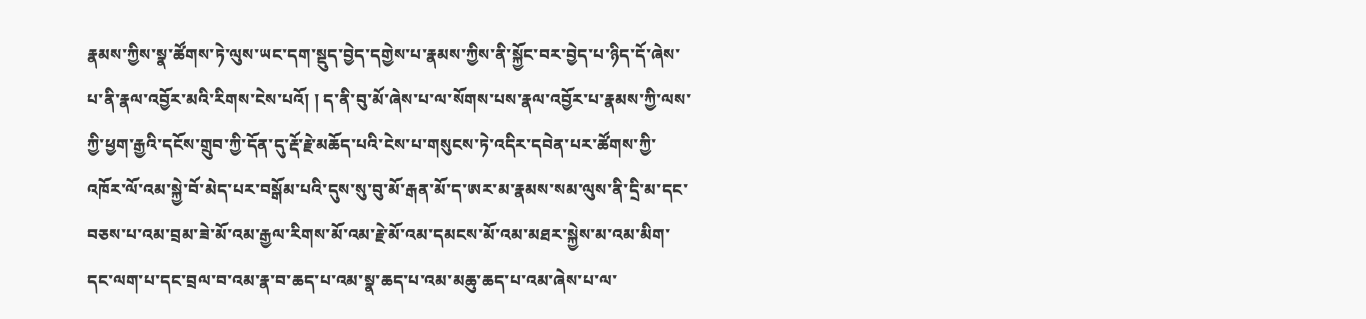རྣམས་ཀྱིས་སྣ་ཚོགས་ཏེ་ལུས་ཡང་དག་སྡུད་བྱེད་དགྱེས་པ་རྣམས་ཀྱིས་ནི་སྐྱོང་བར་བྱེད་པ་ཉིད་དོ་ཞེས་པ་ནི་རྣལ་འབྱོར་མའི་རིགས་ངེས་པའོ། ། ད་ནི་བུ་མོ་ཞེས་པ་ལ་སོགས་པས་རྣལ་འབྱོར་པ་རྣམས་ཀྱི་ལས་ཀྱི་ཕྱག་རྒྱའི་དངོས་གྲུབ་ཀྱི་དོན་དུ་རྡོ་རྗེ་མཆོད་པའི་ངེས་པ་གསུངས་ཏེ་འདིར་དབེན་པར་ཚོགས་ཀྱི་འཁོར་ལོ་འམ་སྐྱེ་བོ་མེད་པར་བསྒོམ་པའི་དུས་སུ་བུ་མོ་རྒན་མོ་ད་ཨར་མ་རྣམས་སམ་ལུས་ནི་དྲི་མ་དང་བཅས་པ་འམ་བྲམ་ཟེ་མོ་འམ་རྒྱལ་རིགས་མོ་འམ་རྗེ་མོ་འམ་དམངས་མོ་འམ་མཐར་སྐྱེས་མ་འམ་མིག་དང་ལག་པ་དང་བྲལ་བ་འམ་རྣ་བ་ཆད་པ་འམ་སྣ་ཆད་པ་འམ་མཆུ་ཆད་པ་འམ་ཞེས་པ་ལ་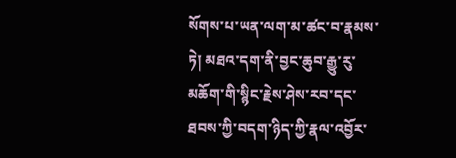སོགས་པ་ཡན་ལག་མ་ཚང་བ་རྣམས་ཏེ། མཐའ་དག་ནི་བྱང་ཆུབ་རྒྱུ་རུ་མཆོག་གི་སྙིང་རྗེས་ཤེས་རབ་དང་ཐབས་ཀྱི་བདག་ཉིད་ཀྱི་རྣལ་འབྱོར་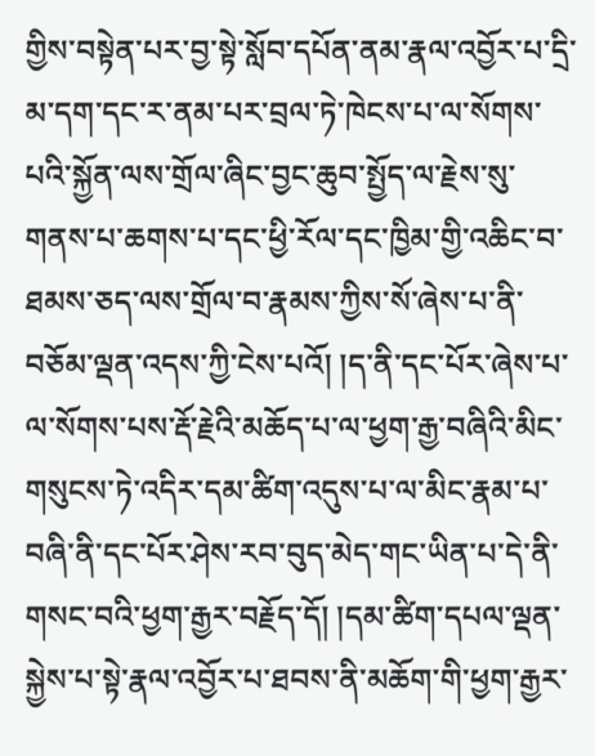གྱིས་བསྟེན་པར་བྱ་སྟེ་སློབ་དཔོན་ནམ་རྣལ་འབྱོར་པ་དྲི་མ་དག་དང་ར་ནམ་པར་བྲལ་ཏེ་ཁེངས་པ་ལ་སོགས་པའི་སྐྱོན་ལས་གྲོལ་ཞིང་བྱང་ཆུབ་སྤྱོད་ལ་རྗེས་སུ་གནས་པ་ཆགས་པ་དང་ཕྱི་རོལ་དང་ཁྱིམ་གྱི་འཆིང་བ་ཐམས་ཅད་ལས་གྲོལ་བ་རྣམས་ཀྱིས་སོ་ཞེས་པ་ནི་བཅོམ་ལྡན་འདས་ཀྱི་ངེས་པའོ། །ད་ནི་དང་པོར་ཞེས་པ་ལ་སོགས་པས་རྡོ་རྗེའི་མཆོད་པ་ལ་ཕྱག་རྒྱ་བཞིའི་མིང་གསུངས་ཏེ་འདིར་དམ་ཚིག་འདུས་པ་ལ་མིང་རྣམ་པ་བཞི་ནི་དང་པོར་ཤེས་རབ་བུད་མེད་གང་ཡིན་པ་དེ་ནི་གསང་བའི་ཕྱག་རྒྱར་བརྗོད་དོ། །དམ་ཚིག་དཔལ་ལྡན་སྐྱེས་པ་སྟེ་རྣལ་འབྱོར་པ་ཐབས་ནི་མཆོག་གི་ཕྱག་རྒྱར་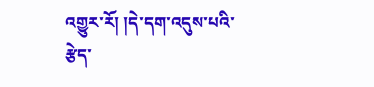འགྱུར་རོ། །དེ་དག་འདུས་པའི་རྩེད་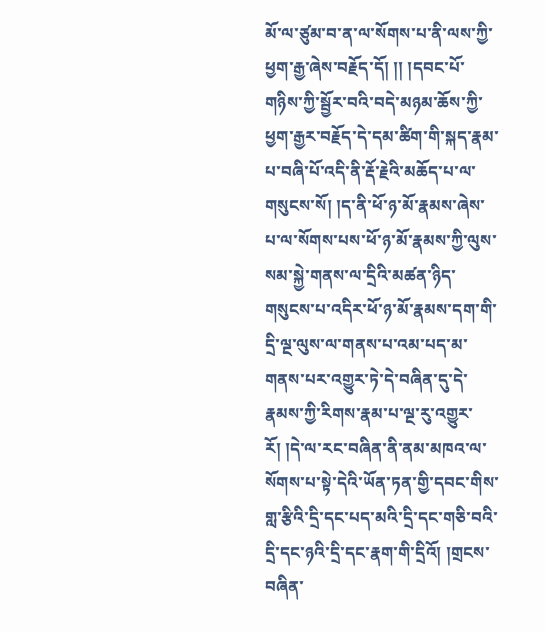མོ་ལ་ཙུམ་བ་ན་ལ་སོགས་པ་ནི་ལས་ཀྱི་ཕྱག་རྒྱ་ཞེས་བརྗོད་དོ། །། །དབང་པོ་གཉིས་ཀྱི་སྦྱོར་བའི་བདེ་མཉམ་ཆོས་ཀྱི་ཕྱག་རྒྱར་བརྗོད་དེ་དམ་ཚིག་གི་སྐད་རྣམ་པ་བཞི་པོ་འདི་ནི་རྡོ་རྗེའི་མཆོད་པ་ལ་གསུངས་སོ། །ད་ནི་ཕོ་ཉ་མོ་རྣམས་ཞེས་པ་ལ་སོགས་པས་ཕོ་ཉ་མོ་རྣམས་ཀྱི་ལུས་སམ་སྐྱེ་གནས་ལ་དྲིའི་མཚན་ཉིད་གསུངས་པ་འདིར་ཕོ་ཉ་མོ་རྣམས་དག་གི་དྲི་ལྔ་ལུས་ལ་གནས་པ་འམ་པད་མ་གནས་པར་འགྱུར་ཏེ་དེ་བཞིན་དུ་དེ་རྣམས་ཀྱི་རིགས་རྣམ་པ་ལྔ་རུ་འགྱུར་རོ། །དེ་ལ་རང་བཞིན་ནི་ནམ་མཁའ་ལ་སོགས་པ་སྟེ་དེའི་ཡོན་ཏན་གྱི་དབང་གིས་གླ་རྩིའི་དྲི་དང་པད་མའི་དྲི་དང་གཅི་བའི་དྲི་དང་ཉའི་དྲི་དང་རྣག་གི་དྲིའོ། །གྲངས་བཞིན་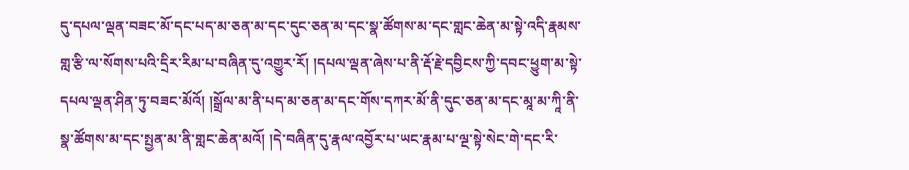དུ་དཔལ་ལྡན་བཟང་མོ་དང་པད་མ་ཅན་མ་དང་དུང་ཅན་མ་དང་སྣ་ཚོགས་མ་དང་གླང་ཆེན་མ་སྟེ་འདི་རྣམས་གླ་རྩི་ལ་སོགས་པའི་དྲིར་རིམ་པ་བཞིན་དུ་འགྱུར་རོ། །དཔལ་ལྡན་ཞེས་པ་ནི་རྡོ་རྗེ་དབྱིངས་ཀྱི་དབང་ཕྱུག་མ་སྟེ་དཔལ་ལྡན་ཤིན་ཏུ་བཟང་མོའོ། །སྒྲོལ་མ་ནི་པད་མ་ཅན་མ་དང་གོས་དཀར་མོ་ནི་དུང་ཅན་མ་དང་མཱ་མ་ཀཱི་ནི་སྣ་ཚོགས་མ་དང་སྤྱན་མ་ནི་གླང་ཆེན་མའོ། །དེ་བཞིན་དུ་རྣལ་འབྱོར་པ་ཡང་རྣམ་པ་ལྔ་སྟེ་སེང་གེ་དང་རི་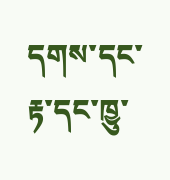དགས་དང་རྟ་དང་ཁྱུ་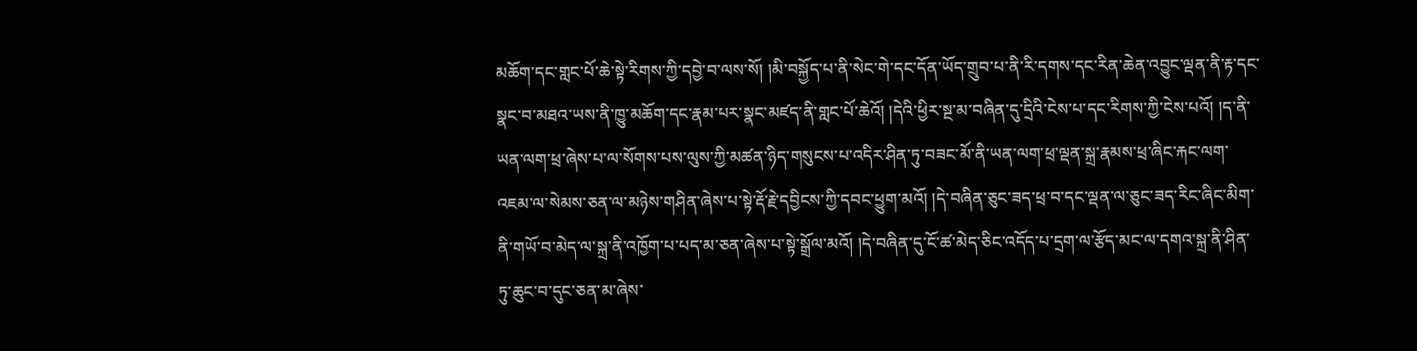མཆོག་དང་གླང་པོ་ཆེ་སྟེ་རིགས་ཀྱི་དབྱེ་བ་ལས་སོ། །མི་བསྐྱོད་པ་ནི་སེང་གེ་དང་དོན་ཡོད་གྲུབ་པ་ནི་རི་དགས་དང་རིན་ཆེན་འབྱུང་ལྡན་ནི་རྟ་དང་སྣང་བ་མཐའ་ཡས་ནི་ཁྱུ་མཆོག་དང་རྣམ་པར་སྣང་མཛད་ནི་གླང་པོ་ཆེའོ། །དེའི་ཕྱིར་སྔ་མ་བཞིན་དུ་དྲིའི་ངེས་པ་དང་རིགས་ཀྱི་ངེས་པའོ། །ད་ནི་ཡན་ལག་ཕྲ་ཞེས་པ་ལ་སོགས་པས་ལུས་ཀྱི་མཚན་ཉིད་གསུངས་པ་འདིར་ཤིན་ཏུ་བཟང་མོ་ནི་ཡན་ལག་ཕྲ་ལྡན་སྐྲ་རྣམས་ཕྲ་ཞིང་རྐང་ལག་འཇམ་ལ་སེམས་ཅན་ལ་མཉེས་གཤིན་ཞེས་པ་སྟེ་རྡོ་རྗེ་དབྱིངས་ཀྱི་དབང་ཕྱུག་མའོ། །དེ་བཞིན་ཅུང་ཟད་ཕྲ་བ་དང་ལྡན་ལ་ཅུང་ཟད་རིང་ཞིང་མིག་ནི་གཡོ་བ་མེད་ལ་སྐྲ་ནི་འཁྱོག་པ་པད་མ་ཅན་ཞེས་པ་སྟེ་སྒྲོལ་མའོ། །དེ་བཞིན་དུ་ངོ་ཚ་མེད་ཅིང་འདོད་པ་དྲག་ལ་རྩོད་མང་ལ་དགའ་སྐྲ་ནི་ཤིན་ཏུ་ཆུང་བ་དུང་ཅན་མ་ཞེས་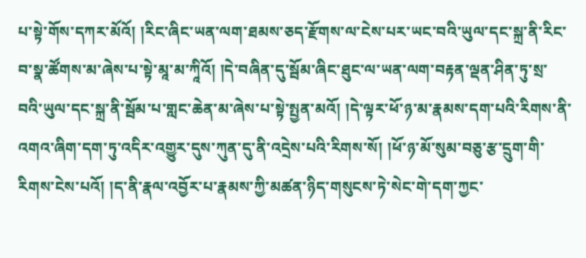པ་སྟེ་གོས་དཀར་མོའོ། །རིང་ཞིང་ཡན་ལག་ཐམས་ཅད་རྫོགས་ལ་ངེས་པར་ཡང་བའི་ཡུལ་དང་སྐྲ་ནི་རིང་བ་སྣ་ཚོགས་མ་ཞེས་པ་སྟེ་མཱ་མ་ཀཱིའོ། །དེ་བཞིན་དུ་སྦོམ་ཞིང་ཐུང་ལ་ཡན་ལག་བརྟན་ལྡན་ཤིན་ཏུ་སྲ་བའི་ཡུལ་དང་སྐྲ་ནི་སྦོམ་པ་གླང་ཆེན་མ་ཞེས་པ་སྟེ་སྤྱན་མའོ། །དེ་ལྟར་ཕོ་ཉ་མ་རྣམས་དག་པའི་རིགས་ནི་འགའ་ཞིག་དག་ཏུ་འདིར་འགྱུར་དུས་ཀུན་དུ་ནི་འདྲེས་པའི་རིགས་སོ། །ཕོ་ཉ་མོ་སུམ་བཅུ་རྩ་དྲུག་གི་རིགས་ངེས་པའོ། །ད་ནི་རྣལ་འབྱོར་པ་རྣམས་ཀྱི་མཚན་ཉིད་གསུངས་ཏེ་སེང་གེ་དག་ཀྱང་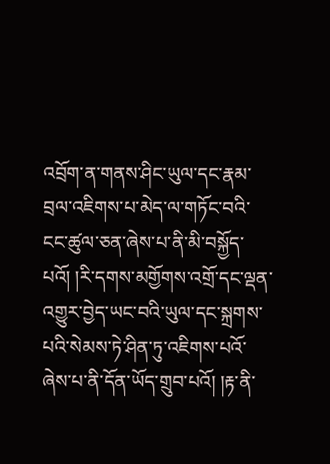འབྲོག་ན་གནས་ཤིང་ཡུལ་དང་རྣམ་བྲལ་འཇིགས་པ་མེད་ལ་གཏོང་བའི་ངང་ཚུལ་ཅན་ཞེས་པ་ནི་མི་བསྐྱོད་པའོ། །རི་དགས་མགྱོགས་འགྲོ་དང་ལྡན་འགྱུར་བྱེད་ཡང་བའི་ཡུལ་དང་སྐྲགས་པའི་སེམས་ཏེ་ཤིན་ཏུ་འཇིགས་པའོ་ཞེས་པ་ནི་དོན་ཡོད་གྲུབ་པའོ། །རྟ་ནི་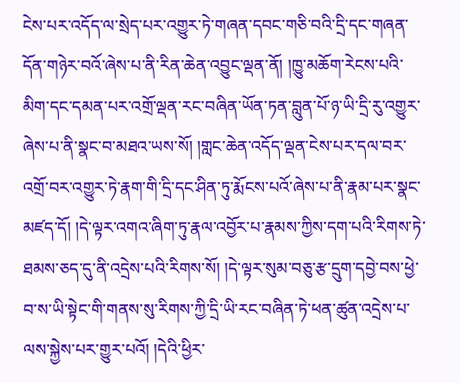ངེས་པར་འདོད་ལ་སྲེད་པར་འགྱུར་ཏེ་གཞན་དབང་གཅི་བའི་དྲི་དང་གཞན་དོན་གཉེར་བའོ་ཞེས་པ་ནི་རིན་ཆེན་འབྱུང་ལྡན་ནོ། །ཁྱུ་མཆོག་རེངས་པའི་མིག་དང་དམན་པར་འགྲོ་ལྡན་རང་བཞིན་ཡོན་ཏན་བླུན་པོ་ཉ་ཡི་དྲི་རུ་འགྱུར་ཞེས་པ་ནི་སྣང་བ་མཐའ་ཡས་སོ། །གླང་ཆེན་འདོད་ལྡན་ངེས་པར་དལ་བར་འགྲོ་བར་འགྱུར་ཏེ་རྣག་གི་དྲི་དང་ཤིན་ཏུ་རྨོངས་པའོ་ཞེས་པ་ནི་རྣམ་པར་སྣང་མཛད་དོ། །དེ་ལྟར་འགའ་ཞིག་ཏུ་རྣལ་འབྱོར་པ་རྣམས་ཀྱིས་དག་པའི་རིགས་ཏེ་ཐམས་ཅད་དུ་ནི་འདྲེས་པའི་རིགས་སོ། །དེ་ལྟར་སུམ་བཅུ་རྩ་དྲུག་དབྱེ་བས་ཕྱེ་བ་ས་ཡི་སྟེང་གི་གནས་སུ་རིགས་ཀྱི་དྲི་ཡི་རང་བཞིན་ཏེ་ཕན་ཚུན་འདྲེས་པ་ལས་སྐྱེས་པར་གྱུར་པའོ། །དེའི་ཕྱིར་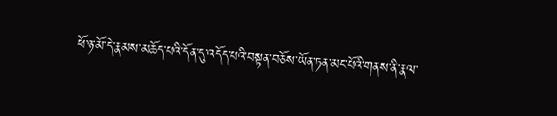ཕོ་ཉ་མོ་དེ་རྣམས་མཆོད་པའི་དོན་དུ་འདོད་པའི་བསྟན་བཅོས་ཡོན་ཏན་མང་པོའི་གནས་ནི་རྣལ་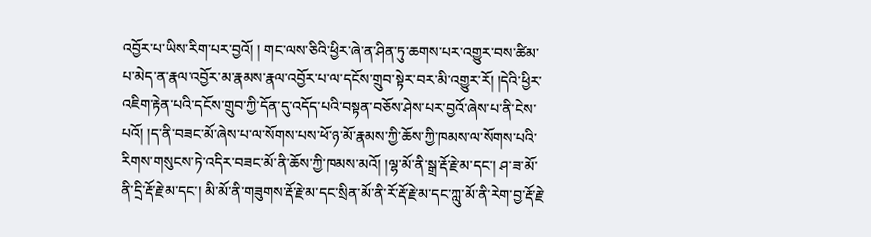འབྱོར་པ་ཡིས་རིག་པར་བྱའོ། ། གང་ལས་ཅིའི་ཕྱིར་ཞེ་ན་ཤིན་ཏུ་ཆགས་པར་འགྱུར་བས་ཚིམ་པ་མེད་ན་རྣལ་འབྱོར་མ་རྣམས་རྣལ་འབྱོར་པ་ལ་དངོས་གྲུབ་སྟེར་བར་མི་འགྱུར་རོ། །དེའི་ཕྱིར་འཇིག་རྟེན་པའི་དངོས་གྲུབ་ཀྱི་དོན་དུ་འདོད་པའི་བསྟན་བཅོས་ཤེས་པར་བྱའོ་ཞེས་པ་ནི་ངེས་པའོ། །ད་ནི་བཟང་མོ་ཞེས་པ་ལ་སོགས་པས་ཕོ་ཉ་མོ་རྣམས་ཀྱི་ཆོས་ཀྱི་ཁམས་ལ་སོགས་པའི་རིགས་གསུངས་ཏེ་འདིར་བཟང་མོ་ནི་ཆོས་ཀྱི་ཁམས་མའོ། །ལྷ་མོ་ནི་སྒྲ་རྡོ་རྗེ་མ་དང་། ཤ་ཟ་མོ་ནི་དྲི་རྡོ་རྗེ་མ་དང་། མི་མོ་ནི་གཟུགས་རྡོ་རྗེ་མ་དང་སྲིན་མོ་ནི་རོ་རྡོ་རྗེ་མ་དང་ཀླུ་མོ་ནི་རེག་བྱ་རྡོ་རྗེ་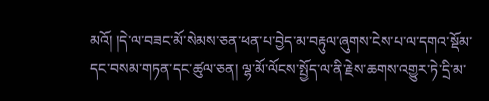མའོ། །དེ་ལ་བཟང་མོ་སེམས་ཅན་ཕན་པ་བྱེད་མ་བརྟུལ་ཞུགས་ངེས་པ་ལ་དགའ་སྡོམ་དང་བསམ་གཏན་དང་ཚུལ་ཅན། ལྷ་མོ་ལོངས་སྤྱོད་ལ་ནི་རྗེས་ཆགས་འགྱུར་ཏེ་དྲི་མ་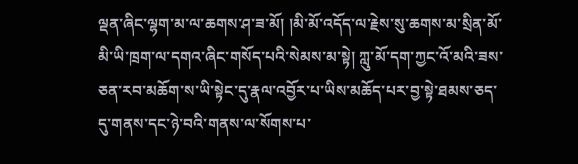ལྡན་ཞིང་ལྷག་མ་ལ་ཆགས་ཤ་ཟ་མོ། །མི་མོ་འདོད་ལ་རྗེས་སུ་ཆགས་མ་སྲིན་མོ་མི་ཡི་ཁྲག་ལ་དགའ་ཞིང་གསོད་པའི་སེམས་མ་སྟེ། ཀླུ་མོ་དག་ཀྱང་འོ་མའི་ཟས་ཅན་རབ་མཆོག་ས་ཡི་སྟེང་དུ་རྣལ་འབྱོར་པ་ཡིས་མཆོད་པར་བྱ་སྟེ་ཐམས་ཅད་དུ་གནས་དང་ཉེ་བའི་གནས་ལ་སོགས་པ་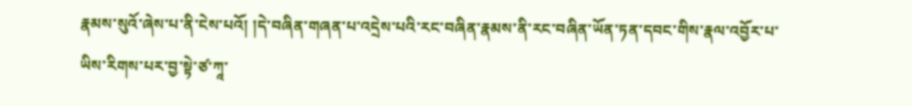རྣམས་སུའོ་ཞེས་པ་ནི་ངེས་པའོ། །དེ་བཞིན་གཞན་པ་འདྲེས་པའི་རང་བཞིན་རྣམས་ནི་རང་བཞིན་ཡོན་ཏན་དབང་གིས་རྣལ་འབྱོར་པ་ཡིས་རིགས་པར་བྱ་སྟེ་ཙ་ཀཱ་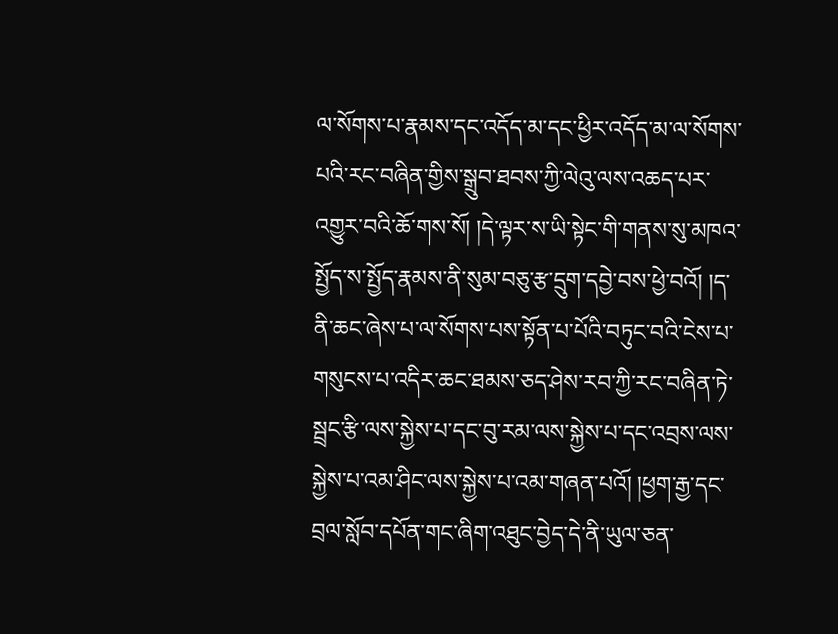ལ་སོགས་པ་རྣམས་དང་འདོད་མ་དང་ཕྱིར་འདོད་མ་ལ་སོགས་པའི་རང་བཞིན་གྱིས་སྒྲུབ་ཐབས་ཀྱི་ལེའུ་ལས་འཆད་པར་འགྱུར་བའི་ཆོ་གས་སོ། །དེ་ལྟར་ས་ཡི་སྟེང་གི་གནས་སུ་མཁའ་སྤྱོད་ས་སྤྱོད་རྣམས་ནི་སུམ་བཅུ་རྩ་དྲུག་དབྱེ་བས་ཕྱེ་བའོ། །ད་ནི་ཆང་ཞེས་པ་ལ་སོགས་པས་སྟོན་པ་པོའི་བཏུང་བའི་ངེས་པ་གསུངས་པ་འདིར་ཆང་ཐམས་ཅད་ཤེས་རབ་ཀྱི་རང་བཞིན་ཏེ་སྦྲང་རྩི་ལས་སྐྱེས་པ་དང་བུ་རམ་ལས་སྐྱེས་པ་དང་འབྲས་ལས་སྐྱེས་པ་འམ་ཤིང་ལས་སྐྱེས་པ་འམ་གཞན་པའོ། །ཕྱག་རྒྱ་དང་བྲལ་སློབ་དཔོན་གང་ཞིག་འཐུང་བྱེད་དེ་ནི་ཡུལ་ཅན་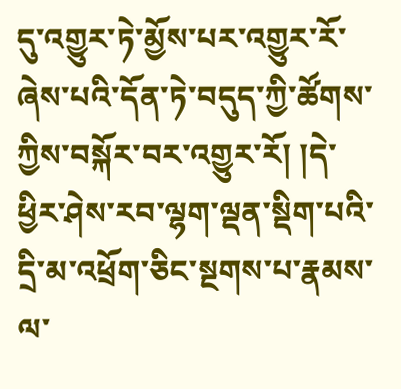དུ་འགྱུར་ཏེ་མྱོས་པར་འགྱུར་རོ་ཞེས་པའི་དོན་ཏེ་བདུད་ཀྱི་ཚོགས་ཀྱིས་བསྐོར་བར་འགྱུར་རོ། །དེ་ཕྱིར་ཤེས་རབ་ལྷག་ལྡན་སྡིག་པའི་དྲི་མ་འཕྲོག་ཅིང་སྔགས་པ་རྣམས་ལ་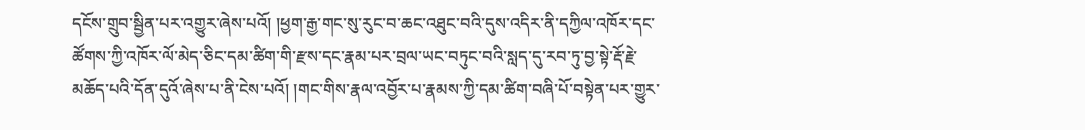དངོས་གྲུབ་སྦྱིན་པར་འགྱུར་ཞེས་པའོ། །ཕྱག་རྒྱ་གང་སུ་རུང་བ་ཆང་འཐུང་བའི་དུས་འདིར་ནི་དཀྱིལ་འཁོར་དང་ཚོགས་ཀྱི་འཁོར་ལོ་མེད་ཅིང་དམ་ཚིག་གི་རྫས་དང་རྣམ་པར་བྲལ་ཡང་བཏུང་བའི་སླད་དུ་རབ་ཏུ་བྱ་སྟེ་རྡོ་རྗེ་མཆོད་པའི་དོན་དུའོ་ཞེས་པ་ནི་ངེས་པའོ། །གང་གིས་རྣལ་འབྱོར་པ་རྣམས་ཀྱི་དམ་ཚིག་བཞི་པོ་བསྟེན་པར་གྱུར་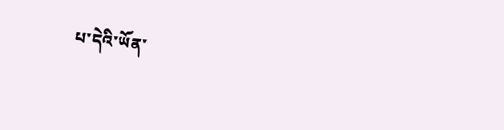པ་དེའི་ཡོན་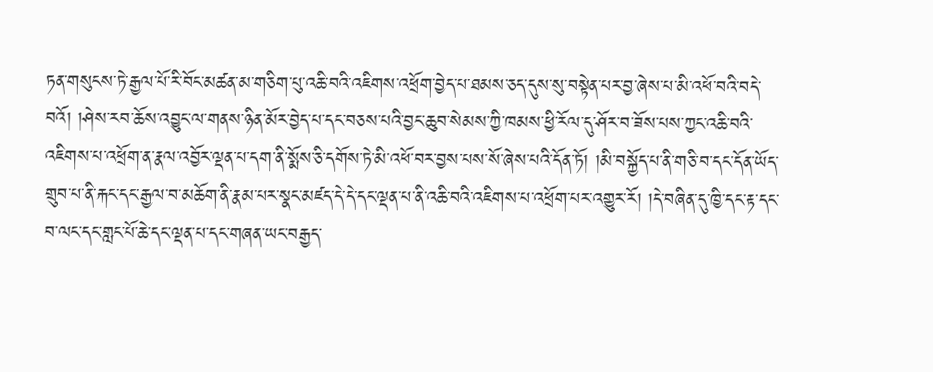ཏན་གསུངས་ཏེ་རྒྱལ་པོ་རི་བོང་མཚན་མ་གཅིག་པུ་འཆི་བའི་འཇིགས་འཕྲོག་བྱེད་པ་ཐམས་ཅད་དུས་སུ་བསྟེན་པར་བྱ་ཞེས་པ་མི་འཕོ་བའི་བདེ་བའོ། །ཤེས་རབ་ཆོས་འབྱུང་ལ་གནས་ཉིན་མོར་བྱེད་པ་དང་བཅས་པའི་བྱང་ཆུབ་སེམས་ཀྱི་ཁམས་ཕྱི་རོལ་དུ་ཤོར་བ་ཟོས་པས་ཀྱང་འཆི་བའི་འཇིགས་པ་འཕྲོག་ན་རྣལ་འབྱོར་ལྡན་པ་དག་ནི་སྨོས་ཅི་དགོས་ཏེ་མི་འཕོ་བར་བྱས་པས་སོ་ཞེས་པའི་དོན་ཏོ། །མི་བསྐྱོད་པ་ནི་གཅི་བ་དང་དོན་ཡོད་གྲུབ་པ་ནི་རྐང་དང་རྒྱལ་བ་མཆོག་ནི་རྣམ་པར་སྣང་མཛད་དེ་དེ་དང་ལྡན་པ་ནི་འཆི་བའི་འཇིགས་པ་འཕྲོག་པར་འགྱུར་རོ། །དེ་བཞིན་དུ་ཁྱི་དང་རྟ་དང་བ་ལང་དང་གླང་པོ་ཆེ་དང་ལྡན་པ་དང་གཞན་ཡང་བརྒྱད་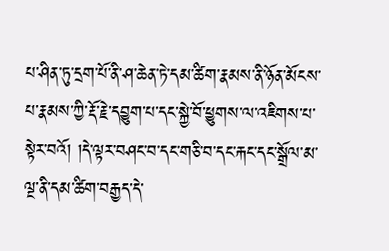པ་ཤིན་ཏུ་དྲག་པོ་ནི་ཤ་ཆེན་ཏེ་དམ་ཚིག་རྣམས་ནི་ཉོན་མོངས་པ་རྣམས་ཀྱི་རྡོ་རྗེ་དབྱུག་པ་དང་སྐྱེ་བོ་ཕྱུགས་ལ་འཇིགས་པ་སྟེར་བའོ། །དེ་ལྟར་བཤང་བ་དང་གཅི་བ་དང་རྐང་དང་སྒྲོལ་མ་ལྔ་ནི་དམ་ཚིག་བརྒྱད་དེ་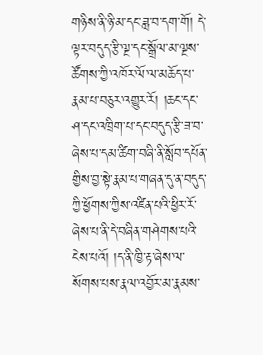གཉིས་ནི་ཉི་མ་དང་ཟླ་བ་དག་གོ། དེ་ལྟར་བདུད་རྩི་ལྔ་དང་སྒྲོལ་མ་ལྔས་ཚོགས་ཀྱི་འཁོར་ལོ་ལ་མཆོད་པ་རྣམ་པ་བཅུར་འགྱུར་རོ། །ཆང་དང་ཤ་དང་འཁྲིག་པ་དང་བདུད་རྩི་ཟ་བ་ཞེས་པ་དམ་ཚིག་བཞི་ནི་སློབ་དཔོན་གྱིས་བྱ་སྟེ་རྣམ་པ་གཞན་དུ་ན་བདུད་ཀྱི་ཕྱོགས་ཀྱིས་འཛིན་པའི་ཕྱིར་རོ་ཞེས་པ་ནི་དེ་བཞིན་གཤེགས་པའི་ངེས་པའོ། །ད་ནི་ཁྱི་རྟ་ཞེས་ལ་སོགས་པས་རྣལ་འབྱོར་མ་རྣམས་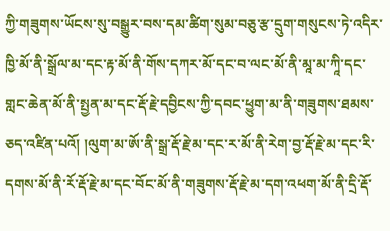ཀྱི་གཟུགས་ཡོངས་སུ་བསྒྱུར་བས་དམ་ཚིག་སུམ་བཅུ་རྩ་དྲུག་གསུངས་ཏེ་འདིར་ཁྱི་མོ་ནི་སྒྲོལ་མ་དང་རྟ་མོ་ནི་གོས་དཀར་མོ་དང་བ་ལང་མོ་ནི་མཱ་མ་ཀཱི་དང་གླང་ཆེན་མོ་ནི་སྤྱན་མ་དང་རྡོ་རྗེ་དབྱིངས་ཀྱི་དབང་ཕྱུག་མ་ནི་གཟུགས་ཐམས་ཅད་འཛིན་པའོ། །ལུག་མ་ཨོ་ནི་སྒྲ་རྡོ་རྗེ་མ་དང་ར་མོ་ནི་རེག་བྱ་རྡོ་རྗེ་མ་དང་རི་དགས་མོ་ནི་རོ་རྡོ་རྗེ་མ་དང་བོང་མོ་ནི་གཟུགས་རྡོ་རྗེ་མ་དག་འཕག་མོ་ནི་དྲི་རྡོ་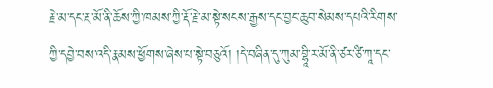རྗེ་མ་དང་རྔ་མོ་ནི་ཆོས་ཀྱི་ཁམས་ཀྱི་རྡོ་རྗེ་མ་སྟེ་སངས་རྒྱས་དང་བྱང་ཆུབ་སེམས་དཔའི་རིགས་ཀྱི་དབྱེ་བས་འདི་རྣམས་ཕྱོགས་ཞེས་པ་སྟེ་བཅུའོ། །དེ་བཞིན་དུ་ཀུམ་བྷཱི་ར་མོ་ནི་ཙར་ཙི་ཀཱ་དང་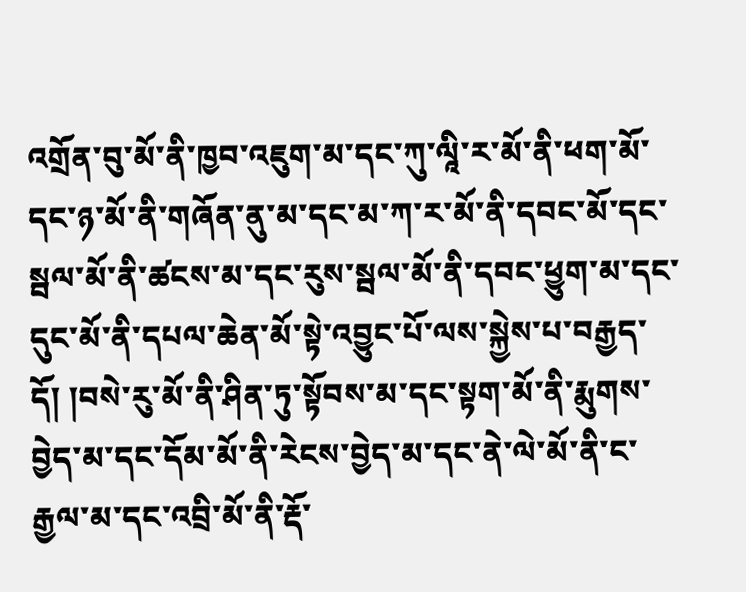འགྲོན་བུ་མོ་ནི་ཁྱབ་འཇུག་མ་དང་ཀུ་ལཱི་ར་མོ་ནི་ཕག་མོ་དང་ཉ་མོ་ནི་གཞོན་ནུ་མ་དང་མ་ཀ་ར་མོ་ནི་དབང་མོ་དང་སྦལ་མོ་ནི་ཚངས་མ་དང་རུས་སྦལ་མོ་ནི་དབང་ཕྱུག་མ་དང་དུང་མོ་ནི་དཔལ་ཆེན་མོ་སྟེ་འབྱུང་པོ་ལས་སྐྱེས་པ་བརྒྱད་དོ། །བསེ་རུ་མོ་ནི་ཤིན་ཏུ་སྟོབས་མ་དང་སྟག་མོ་ནི་རྨུགས་བྱེད་མ་དང་དོམ་མོ་ནི་རེངས་བྱེད་མ་དང་ནེ་ལེ་མོ་ནི་ང་རྒྱལ་མ་དང་འབྲི་མོ་ནི་རྡོ་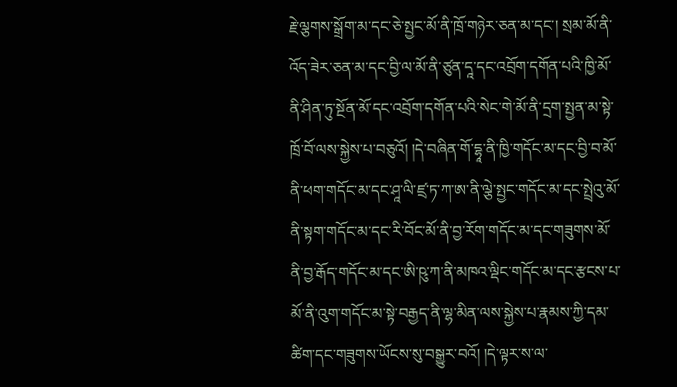རྗེ་ལྕགས་སྒྲོག་མ་དང་ཅེ་སྤྱང་མོ་ནི་ཁྲོ་གཉེར་ཅན་མ་དང་། སྲམ་མོ་ནི་འོད་ཟེར་ཅན་མ་དང་བྱི་ལ་མོ་ནི་ཙུན་དཱ་དང་འབྲོག་དགོན་པའི་ཁྱི་མོ་ནི་ཤིན་ཏུ་སྔོན་མོ་དང་འབྲོག་དགོན་པའི་སེང་གེ་མོ་ནི་དྲག་སྤྱན་མ་སྟེ་ཁྲོ་བོ་ལས་སྐྱེས་པ་བཅུའོ། །དེ་བཞིན་གོ་དྷཱ་ནི་ཁྱི་གདོང་མ་དང་བྱི་བ་མོ་ནི་ཕག་གདོང་མ་དང་ཤཱ་ལི་ཛྲ་ཏ་ཀ་ཨ་ནི་ལྕེ་སྤྱང་གདོང་མ་དང་སྤྲེའུ་མོ་ནི་སྟག་གདོང་མ་དང་རི་བོང་མོ་ནི་བྱ་རོག་གདོང་མ་དང་གཟུགས་མོ་ནི་བྱ་རྒོད་གདོང་མ་དང་ཨི་ཥུ་ཀ་ནི་མཁའ་ལྡིང་གདོང་མ་དང་རྩངས་པ་མོ་ནི་འུག་གདོང་མ་སྟེ་བརྒྱད་ནི་ལྷ་མིན་ལས་སྐྱེས་པ་རྣམས་ཀྱི་དམ་ཚིག་དང་གཟུགས་ཡོངས་སུ་བསྒྱུར་བའོ། །དེ་ལྟར་ས་ལ་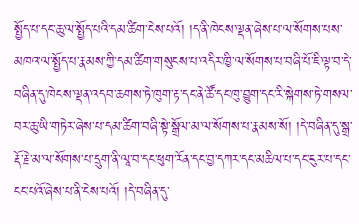སྤྱོད་པ་དང་ཆུ་ལ་སྤྱོད་པའི་དམ་ཚིག་ངེས་པའོ། །ད་ནི་ཁེངས་ལྡན་ཞེས་པ་ལ་སོགས་པས་མཁའ་ལ་སྤྱོད་པ་རྣམས་ཀྱི་དམ་ཚིག་གསུངས་པ་འདིར་ཁྱི་ལ་སོགས་པ་བཞི་པོ་ཇི་ལྟ་བ་དེ་བཞིན་དུ་ཁེངས་ལྡན་འདབ་ཆགས་ཏེ་ཁུག་རྟ་དང་ནེ་ཚོ་དང་ཁུ་བྱུག་དང་རི་སྐེགས་ཏེ་གསལ་བར་ཆུ་ཡི་གཏེར་ཞེས་པ་དམ་ཚིག་བཞི་སྟེ་སྒྲོལ་མ་ལ་སོགས་པ་རྣམས་སོ། །དེ་བཞིན་དུ་སྒྲ་རྡོ་རྗེ་མ་ལ་སོགས་པ་དྲུག་ནི་ལཱ་བ་དང་ཕུག་རོན་དང་བྱ་དཀར་དང་མཆིལ་པ་དང་ངུར་པ་དང་ངང་པའོ་ཞེས་པ་ནི་ངེས་པའོ། །དེ་བཞིན་དུ་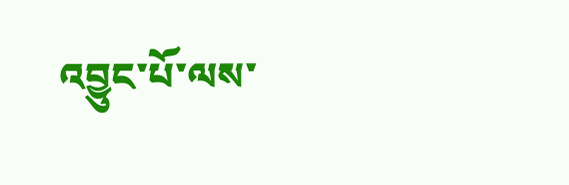འབྱུང་པོ་ལས་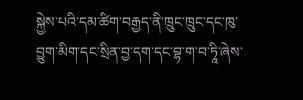སྐྱེས་པའི་དམ་ཚིག་བརྒྱད་ནི་ཁྲུང་ཁྲུང་དང་ཁུ་བྱུག་མིག་དང་སྲིན་བྱ་དག་དང་བྷ་ག་བ་ཏཱི་ཞེས་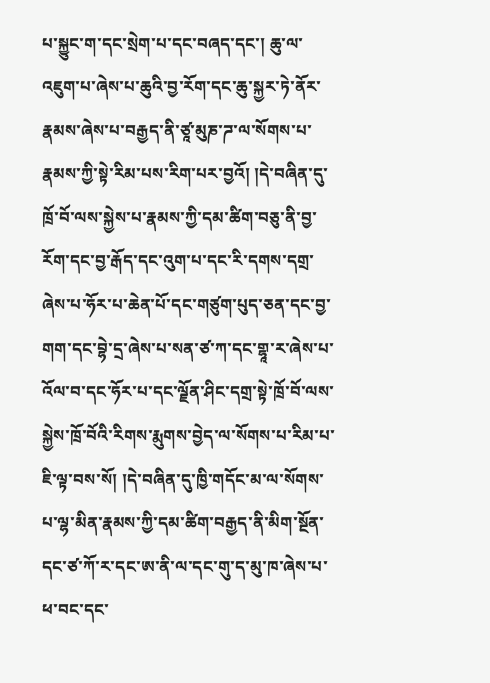པ་སྐྱུང་ག་དང་སྲེག་པ་དང་བཞད་དང་། ཆུ་ལ་འཇུག་པ་ཞེས་པ་ཆུའི་བྱ་རོག་དང་ཆུ་སྐྱར་ཏེ་ནོར་རྣམས་ཞེས་པ་བརྒྱད་ནི་ཙཱ་མུཎ་ཌ་ལ་སོགས་པ་རྣམས་ཀྱི་སྟེ་རིམ་པས་རིག་པར་བྱའོ། །དེ་བཞིན་དུ་ཁྲོ་བོ་ལས་སྐྱེས་པ་རྣམས་ཀྱི་དམ་ཚིག་བཅུ་ནི་བྱ་རོག་དང་བྱ་རྒོད་དང་འུག་པ་དང་རི་དགས་དགྲ་ཞེས་པ་ཧོར་པ་ཆེན་པོ་དང་གཙུག་པུད་ཅན་དང་བྱ་གག་དང་བྷེ་དྲ་ཞེས་པ་སན་ཙ་ཀ་དང་གྷཱ་ར་ཞེས་པ་འོལ་བ་དང་ཧོར་པ་དང་ལྗོན་ཤིང་དགྲ་སྟེ་ཁྲོ་བོ་ལས་སྐྱེས་ཁྲོ་བོའི་རིགས་རྨུགས་བྱེད་ལ་སོགས་པ་རིམ་པ་ཇི་ལྟ་བས་སོ། །དེ་བཞིན་དུ་ཁྱི་གདོང་མ་ལ་སོགས་པ་ལྷ་མིན་རྣམས་ཀྱི་དམ་ཚིག་བརྒྱད་ནི་མིག་སྔོན་དང་ཙ་ཀོ་ར་དང་ཨ་ནི་ལ་དང་གུ་ད་མུ་ཁ་ཞེས་པ་ཕ་བང་དང་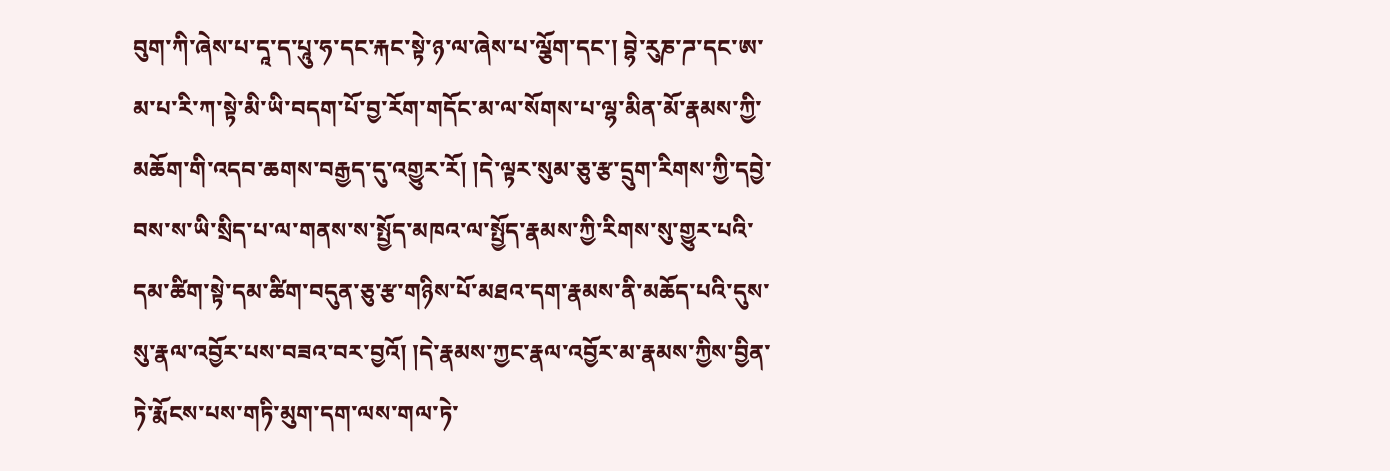བུག་ཀི་ཞེས་པ་དཱ་ད་པཱུ་ཧ་དང་རྐང་སྟེ་ཉ་ལ་ཞེས་པ་ལྕོག་དང་། བྷེ་རུཎ་ཌ་དང་ཨ་མ་པ་རི་ཀ་སྟེ་མི་ཡི་བདག་པོ་བྱ་རོག་གདོང་མ་ལ་སོགས་པ་ལྷ་མིན་མོ་རྣམས་ཀྱི་མཆོག་གི་འདབ་ཆགས་བརྒྱད་དུ་འགྱུར་རོ། །དེ་ལྟར་སུམ་ཅུ་རྩ་དྲུག་རིགས་ཀྱི་དབྱེ་བས་ས་ཡི་སྲིད་པ་ལ་གནས་ས་སྤྱོད་མཁའ་ལ་སྤྱོད་རྣམས་ཀྱི་རིགས་སུ་གྱུར་པའི་དམ་ཚིག་སྟེ་དམ་ཚིག་བདུན་ཅུ་རྩ་གཉིས་པོ་མཐའ་དག་རྣམས་ནི་མཆོད་པའི་དུས་སུ་རྣལ་འབྱོར་པས་བཟའ་བར་བྱའོ། །དེ་རྣམས་ཀྱང་རྣལ་འབྱོར་མ་རྣམས་ཀྱིས་བྱིན་ཏེ་རྨོངས་པས་གཏི་མུག་དག་ལས་གལ་ཏེ་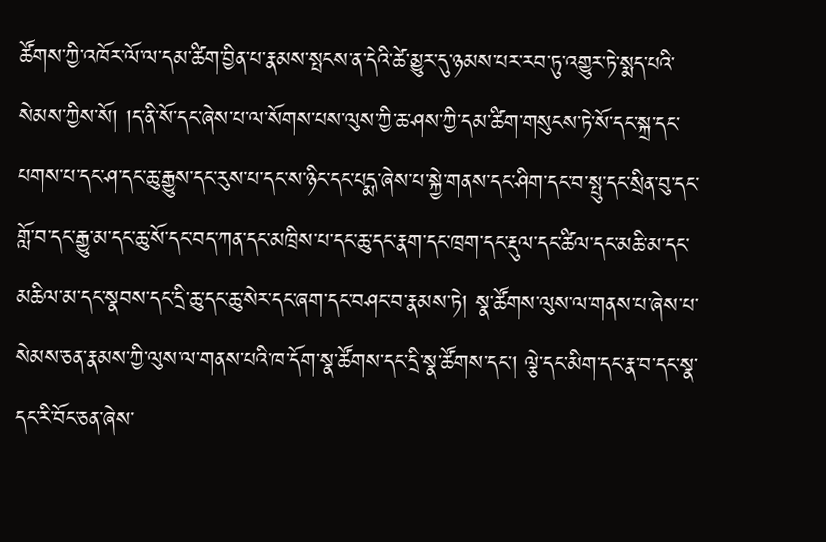ཚོགས་ཀྱི་འཁོར་ལོ་ལ་དམ་ཚིག་བྱིན་པ་རྣམས་སྤངས་ན་དེའི་ཚེ་མྱུར་དུ་ཉམས་པར་རབ་ཏུ་འགྱུར་ཏེ་སྨད་པའི་སེམས་ཀྱིས་སོ། །ད་ནི་སོ་དང་ཞེས་པ་ལ་སོགས་པས་ལུས་ཀྱི་ཆ་ཤས་ཀྱི་དམ་ཚིག་གསུངས་ཏེ་སོ་དང་སྐྲ་དང་པགས་པ་དང་ཤ་དང་ཆུ་རྒྱུས་དང་རུས་པ་དང་ས་ཉིང་དང་པདྨ་ཞེས་པ་སྐྱེ་གནས་དང་ཤིག་དང་བ་སྤུ་དང་སྲིན་བུ་དང་གློ་བ་དང་རྒྱུ་མ་དང་ཆུ་སོ་དང་བད་ཀན་དང་མཁྲིས་པ་དང་ཆུ་དང་རྣག་དང་ཁྲག་དང་རྡུལ་དང་ཚིལ་དང་མཆི་མ་དང་མཆིལ་མ་དང་སྣབས་དང་དྲི་ཆུ་དང་ཆུ་སེར་དང་ཞག་དང་བཤང་བ་རྣམས་ཏེ། སྣ་ཚོགས་ལུས་ལ་གནས་པ་ཞེས་པ་སེམས་ཅན་རྣམས་ཀྱི་ལུས་ལ་གནས་པའི་ཁ་དོག་སྣ་ཚོགས་དང་དྲི་སྣ་ཚོགས་དང་། ལྕེ་དང་མིག་དང་རྣ་བ་དང་སྣ་དང་རི་བོང་ཅན་ཞེས་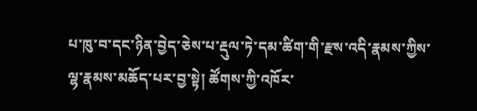པ་ཁུ་བ་དང་ཉིན་བྱེད་ཅེས་པ་རྡུལ་ཏེ་དམ་ཚིག་གི་རྫས་འདི་རྣམས་ཀྱིས་ལྷ་རྣམས་མཆོད་པར་བྱ་སྟེ། ཚོགས་ཀྱི་འཁོར་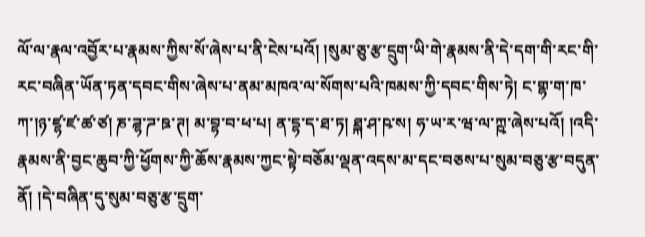ལོ་ལ་རྣལ་འབྱོར་པ་རྣམས་ཀྱིས་སོ་ཞེས་པ་ནི་ངེས་པའོ། །སུམ་ཅུ་རྩ་དྲུག་ཡི་གེ་རྣམས་ནི་དེ་དག་གི་རང་གི་རང་བཞིན་ཡོན་ཏན་དབང་གིས་ཞེས་པ་ནམ་མཁའ་ལ་སོགས་པའི་ཁམས་ཀྱི་དབང་གིས་ཏེ། ང་གྷ་ག་ཁ་ཀ་།ཉ་ཛྷ་ཛ་ཚ་ཙ། ཎ་ཌྷ་ཌ་ཋ་ཊ། མ་བྷ་བ་ཕ་པ། ན་དྷ་ད་ཐ་ཏ། ཐྐ་ཤ་ཥ་ས། ཧ་ཡ་ར་ཝ་ལ་ཀྵ་ཞེས་པའོ། །འདི་རྣམས་ནི་བྱང་ཆུབ་ཀྱི་ཕྱོགས་ཀྱི་ཆོས་རྣམས་ཀྱང་སྟེ་བཅོམ་ལྡན་འདས་མ་དང་བཅས་པ་སུམ་བཅུ་རྩ་བདུན་ནོ། །དེ་བཞིན་དུ་སུམ་བཅུ་རྩ་དྲུག་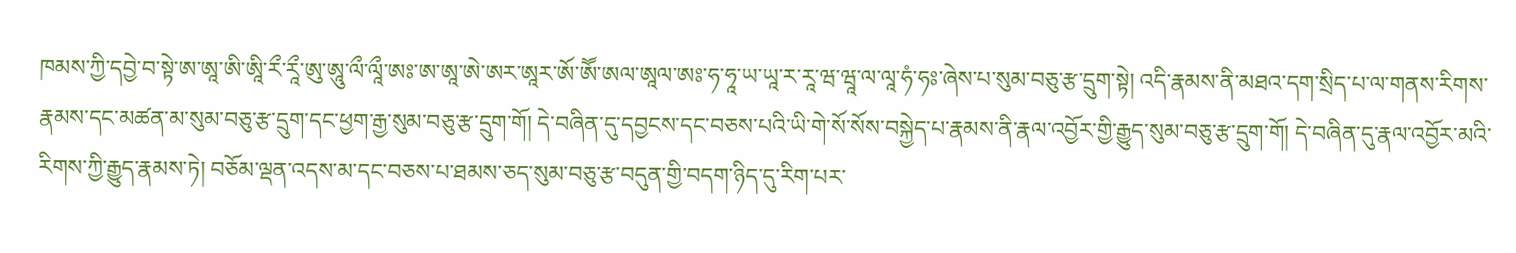ཁམས་ཀྱི་དབྱེ་བ་སྟེ་ཨ་ཨཱ་ཨི་ཨཱི་རྀ་རཱྀ་ཨུ་ཨཱུ་ལྀ་ལཱྀ་ཨཿ་ཨ་ཨཱ་ཨེ་ཨར་ཨཱར་ཨོ་ཨཽ་ཨལ་ཨཱལ་ཨཿ་ཧ་ཧཱ་ཡ་ཡཱ་ར་རཱ་ཝ་ཝཱ་ལ་ལཱ་ཧཾ་ཧཿ་ཞེས་པ་སུམ་བཅུ་རྩ་དྲུག་སྟེ། འདི་རྣམས་ནི་མཐའ་དག་སྲིད་པ་ལ་གནས་རིགས་རྣམས་དང་མཚན་མ་སུམ་བཅུ་རྩ་དྲུག་དང་ཕྱག་རྒྱ་སུམ་བཅུ་རྩ་དྲུག་གོ། དེ་བཞིན་དུ་དབྱངས་དང་བཅས་པའི་ཡི་གེ་སོ་སོས་བསྐྱེད་པ་རྣམས་ནི་རྣལ་འབྱོར་གྱི་རྒྱུད་སུམ་བཅུ་རྩ་དྲུག་གོ། དེ་བཞིན་དུ་རྣལ་འབྱོར་མའི་རིགས་ཀྱི་རྒྱུད་རྣམས་ཏེ། བཅོམ་ལྡན་འདས་མ་དང་བཅས་པ་ཐམས་ཅད་སུམ་བཅུ་རྩ་བདུན་གྱི་བདག་ཉིད་དུ་རིག་པར་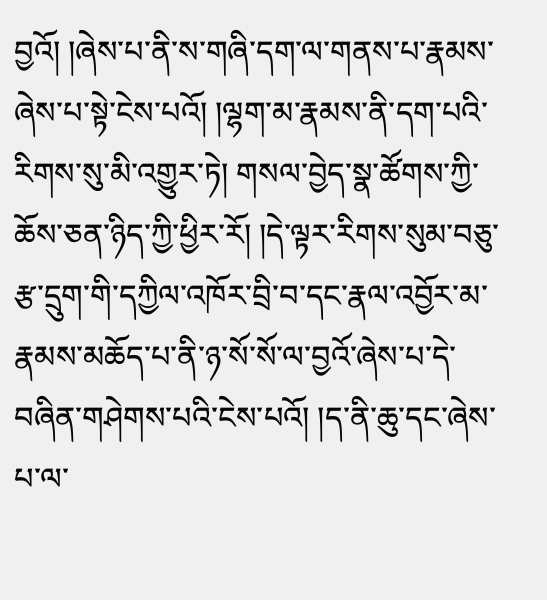བྱའོ། །ཞེས་པ་ནི་ས་གཞི་དག་ལ་གནས་པ་རྣམས་ཞེས་པ་སྟེ་ངེས་པའོ། །ལྷག་མ་རྣམས་ནི་དག་པའི་རིགས་སུ་མི་འགྱུར་ཏེ། གསལ་བྱེད་སྣ་ཚོགས་ཀྱི་ཆོས་ཅན་ཉིད་ཀྱི་ཕྱིར་རོ། །དེ་ལྟར་རིགས་སུམ་བཅུ་རྩ་དྲུག་གི་དཀྱིལ་འཁོར་བྲི་བ་དང་རྣལ་འབྱོར་མ་རྣམས་མཆོད་པ་ནི་ཉ་སོ་སོ་ལ་བྱའོ་ཞེས་པ་དེ་བཞིན་གཤེགས་པའི་ངེས་པའོ། །ད་ནི་ཆུ་དང་ཞེས་པ་ལ་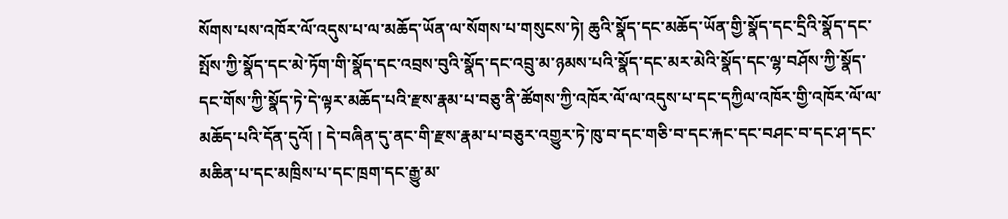སོགས་པས་འཁོར་ལོ་འདུས་པ་ལ་མཆོད་ཡོན་ལ་སོགས་པ་གསུངས་ཏེ། ཆུའི་སྣོད་དང་མཆོད་ཡོན་གྱི་སྣོད་དང་དྲིའི་སྣོད་དང་སྤོས་ཀྱི་སྣོད་དང་མེ་ཏོག་གི་སྣོད་དང་འབྲས་བུའི་སྣོད་དང་འབྲུ་མ་ཉམས་པའི་སྣོད་དང་མར་མེའི་སྣོད་དང་ལྷ་བཤོས་ཀྱི་སྣོད་དང་གོས་ཀྱི་སྣོད་ཏེ་དེ་ལྟར་མཆོད་པའི་རྫས་རྣམ་པ་བཅུ་ནི་ཚོགས་ཀྱི་འཁོར་ལོ་ལ་འདུས་པ་དང་དཀྱིལ་འཁོར་གྱི་འཁོར་ལོ་ལ་མཆོད་པའི་དོན་དུའོ། ། དེ་བཞིན་དུ་ནང་གི་རྫས་རྣམ་པ་བཅུར་འགྱུར་ཏེ་ཁུ་བ་དང་གཅི་བ་དང་རྐང་དང་བཤང་བ་དང་ཤ་དང་མཆིན་པ་དང་མཁྲིས་པ་དང་ཁྲག་དང་རྒྱུ་མ་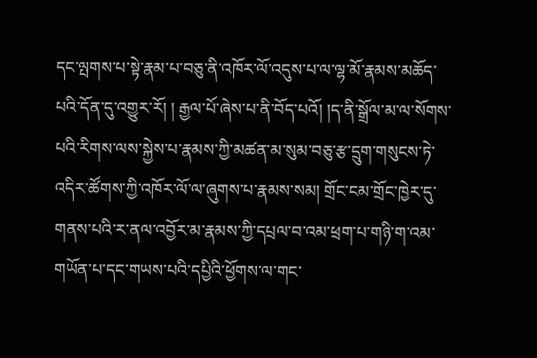དང་ལྤགས་པ་སྟེ་རྣམ་པ་བཅུ་ནི་འཁོར་ལོ་འདུས་པ་ལ་ལྷ་མོ་རྣམས་མཆོད་པའི་དོན་དུ་འགྱུར་རོ། ། རྒྱལ་པོ་ཞེས་པ་ནི་བོད་པའོ། །ད་ནི་སྒྲོལ་མ་ལ་སོགས་པའི་རིགས་ལས་སྐྱེས་པ་རྣམས་ཀྱི་མཚན་མ་སུམ་བཅུ་རྩ་དྲུག་གསུངས་ཏེ་འདིར་ཚོགས་ཀྱི་འཁོར་ལོ་ལ་ཞུགས་པ་རྣམས་སམ། གྲོང་ངམ་གྲོང་ཁྱེར་དུ་གནས་པའི་ར་ནལ་འབྱོར་མ་རྣམས་ཀྱི་དཔྲལ་བ་འམ་ཕྲག་པ་གཉི་ག་འམ་གཡོན་པ་དང་གཡས་པའི་དཔྱིའི་ཕྱོགས་ལ་གང་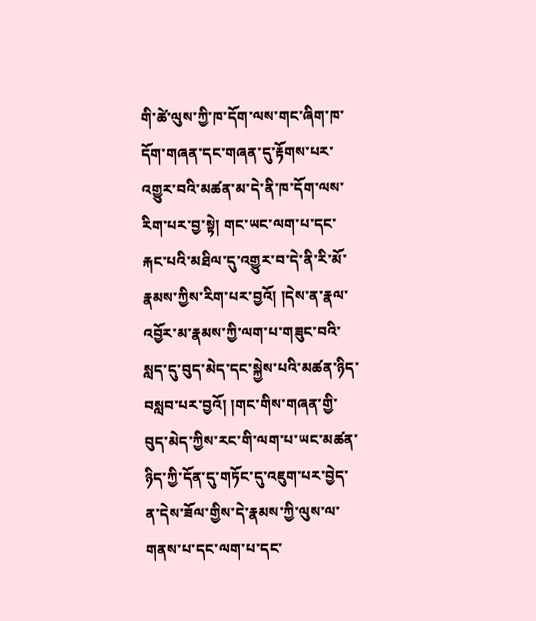གི་ཚེ་ལུས་ཀྱི་ཁ་དོག་ལས་གང་ཞིག་ཁ་དོག་གཞན་དང་གཞན་དུ་རྟོགས་པར་འགྱུར་བའི་མཚན་མ་དེ་ནི་ཁ་དོག་ལས་རིག་པར་བྱ་སྟེ། གང་ཡང་ལག་པ་དང་རྐང་པའི་མཐིལ་དུ་འགྱུར་བ་དེ་ནི་རི་མོ་རྣམས་ཀྱིས་རིག་པར་བྱའོ། །དེས་ན་རྣལ་འབྱོར་མ་རྣམས་ཀྱི་ལག་པ་གཟུང་བའི་སླད་དུ་བུད་མེད་དང་སྐྱེས་པའི་མཚན་ཉིད་བསླབ་པར་བྱའོ། །གང་གིས་གཞན་གྱི་བུད་མེད་ཀྱིས་རང་གི་ལག་པ་ཡང་མཚན་ཉིད་ཀྱི་དོན་དུ་གཏོང་དུ་འཇུག་པར་བྱེད་ན་དེས་ཟོལ་གྱིས་དེ་རྣམས་ཀྱི་ལུས་ལ་གནས་པ་དང་ལག་པ་དང་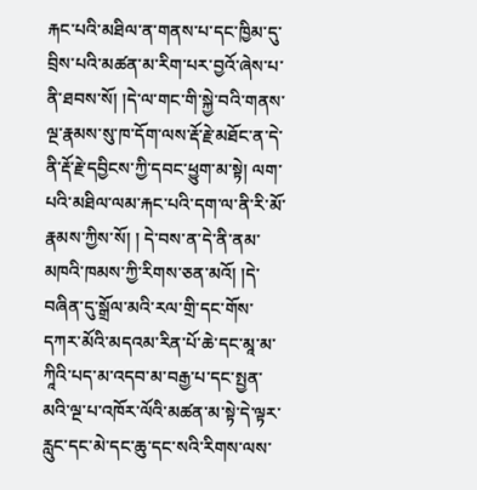རྐང་པའི་མཐིལ་ན་གནས་པ་དང་ཁྱིམ་དུ་བྲིས་པའི་མཚན་མ་རིག་པར་བྱའོ་ཞེས་པ་ནི་ཐབས་སོ། །དེ་ལ་གང་གི་སྐྱེ་བའི་གནས་ལྔ་རྣམས་སུ་ཁ་དོག་ལས་རྡོ་རྗེ་མཐོང་ན་དེ་ནི་རྡོ་རྗེ་དབྱིངས་ཀྱི་དབང་ཕྱུག་མ་སྟེ། ལག་པའི་མཐིལ་ལམ་རྐང་པའི་དག་ལ་ནི་རི་མོ་རྣམས་ཀྱིས་སོ། ། དེ་བས་ན་དེ་ནི་ནམ་མཁའི་ཁམས་ཀྱི་རིགས་ཅན་མའོ། །དེ་བཞིན་དུ་སྒྲོལ་མའི་རལ་གྲི་དང་གོས་དཀར་མོའི་མདའམ་རིན་པོ་ཆེ་དང་མཱ་མ་ཀཱིའི་པད་མ་འདབ་མ་བརྒྱ་པ་དང་སྤྱན་མའི་ལྔ་པ་འཁོར་ལོའི་མཚན་མ་སྟེ་དེ་ལྟར་རླུང་དང་མེ་དང་ཆུ་དང་སའི་རིགས་ལས་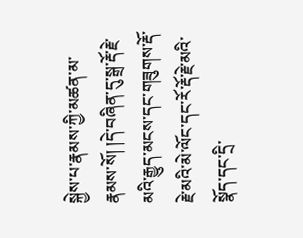སྐྱེས་པ་རྣམས་ཀྱི་མཚན་མ་རྣམས་སོ། །དེ་བཞིན་དུ་སྒྲ་རྡོ་རྗེ་མའི་རྒྱུད་མངས་དང་གཟུགས་རྡོ་རྗེ་མའི་མེ་ལོང་དང་རོ་རྡོ་རྗེ་མའི་སྣོད་དང་དྲི་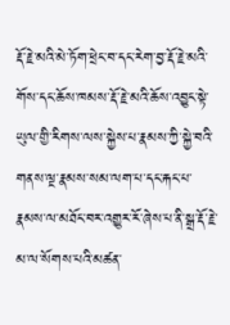རྡོ་རྗེ་མའི་མེ་ཏོག་ཕྲེང་བ་དང་རེག་བྱ་རྡོ་རྗེ་མའི་གོས་དང་ཆོས་ཁམས་རྡོ་རྗེ་མའི་ཆོས་འབྱུང་སྟེ་ཡུལ་གྱི་རིགས་ལས་སྐྱེས་པ་རྣམས་ཀྱི་སྐྱེ་བའི་གནས་ལྔ་རྣམས་སམ་ལག་པ་དང་རྐང་པ་རྣམས་ལ་མཐོང་བར་འགྱུར་རོ་ཞེས་པ་ནི་སྒྲ་རྡོ་རྗེ་མ་ལ་སོགས་པའི་མཚན་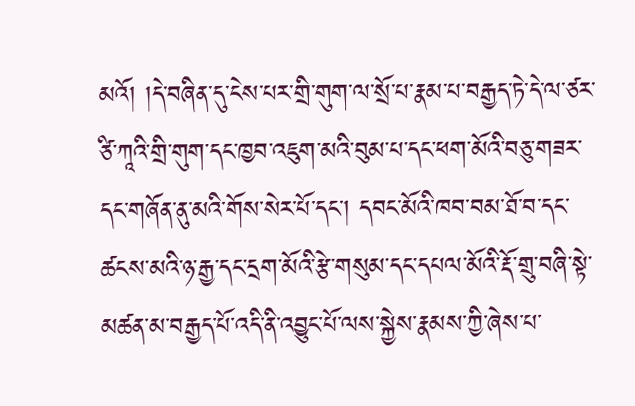མའོ། །དེ་བཞིན་དུ་ངེས་པར་གྲི་གུག་ལ་སྲོ་པ་རྣམ་པ་བརྒྱད་ཏེ་དེ་ལ་ཙར་ཙི་ཀཱའི་གྲི་གུག་དང་ཁྱབ་འཇུག་མའི་བུམ་པ་དང་ཕག་མོའི་བཅུ་གཟར་དང་གཞོན་ནུ་མའི་གོས་སེར་པོ་དང་། དབང་མོའི་ཁབ་བམ་ཐོ་བ་དང་ཚངས་མའི་ཉ་རྒྱ་དང་དྲག་མོའི་རྩེ་གསུམ་དང་དཔལ་མོའི་རྡོ་གྲུ་བཞི་སྟེ་མཚན་མ་བརྒྱད་པོ་འདི་ནི་འབྱུང་པོ་ལས་སྐྱེས་རྣམས་ཀྱི་ཞེས་པ་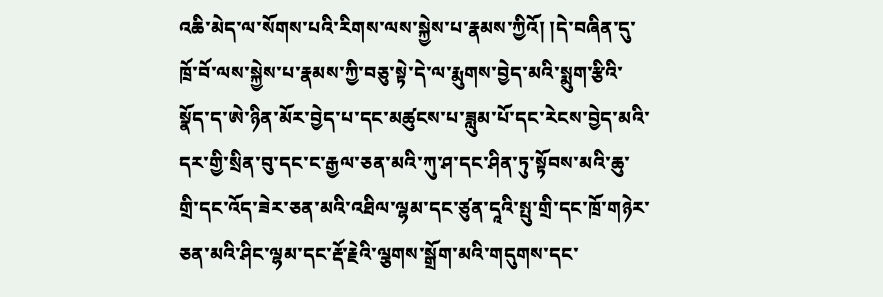འཆི་མེད་ལ་སོགས་པའི་རིགས་ལས་སྐྱེས་པ་རྣམས་ཀྱིའོ། །དེ་བཞིན་དུ་ཁྲོ་བོ་ལས་སྐྱེས་པ་རྣམས་ཀྱི་བཅུ་སྟེ་དེ་ལ་རྨུགས་བྱེད་མའི་སྨུག་རྩིའི་སྣོད་ད་ཨེ་ཉིན་མོར་བྱེད་པ་དང་མཚུངས་པ་ཟླུམ་པོ་དང་རེངས་བྱེད་མའི་དར་གྱི་སྲིན་བུ་དང་ང་རྒྱལ་ཅན་མའི་ཀུ་ཤ་དང་ཤིན་ཏུ་སྟོབས་མའི་ཆུ་གྲི་དང་འོད་ཟེར་ཅན་མའི་འཐིལ་ལྷམ་དང་ཙུན་དཱའི་སྤུ་གྲི་དང་ཁྲོ་གཉེར་ཅན་མའི་ཤིང་ལྷམ་དང་རྡོ་རྗེའི་ལྕགས་སྒྲོག་མའི་གདུགས་དང་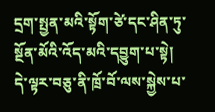དྲག་སྤྱན་མའི་སྟོག་ཙེ་དང་ཤིན་ཏུ་སྔོན་མོའི་འོད་མའི་དབྱུག་པ་སྟེ། དེ་ལྟར་བཅུ་ནི་ཁྲོ་བོ་ལས་སྐྱེས་པ་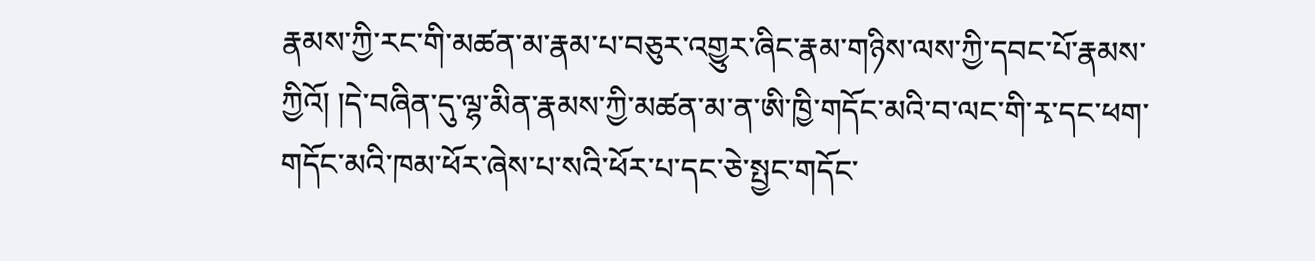རྣམས་ཀྱི་རང་གི་མཚན་མ་རྣམ་པ་བཅུར་འགྱུར་ཞིང་རྣམ་གཉིས་ལས་ཀྱི་དབང་པོ་རྣམས་ཀྱིའོ། །དེ་བཞིན་དུ་ལྷ་མིན་རྣམས་ཀྱི་མཚན་མ་ན་ཨི་ཁྱི་གདོང་མའི་བ་ལང་གི་རྭ་དང་ཕག་གདོང་མའི་ཁམ་ཕོར་ཞེས་པ་སའི་ཕོར་པ་དང་ཅེ་སྤྱང་གདོང་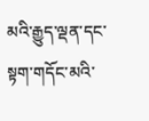མའི་རྒྱུད་ལྡན་དང་སྟག་གདོང་མའི་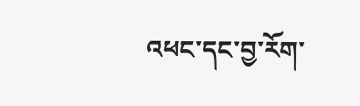འཕང་དང་བྱ་རོག་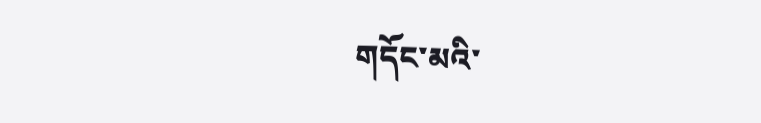གདོང་མའི་